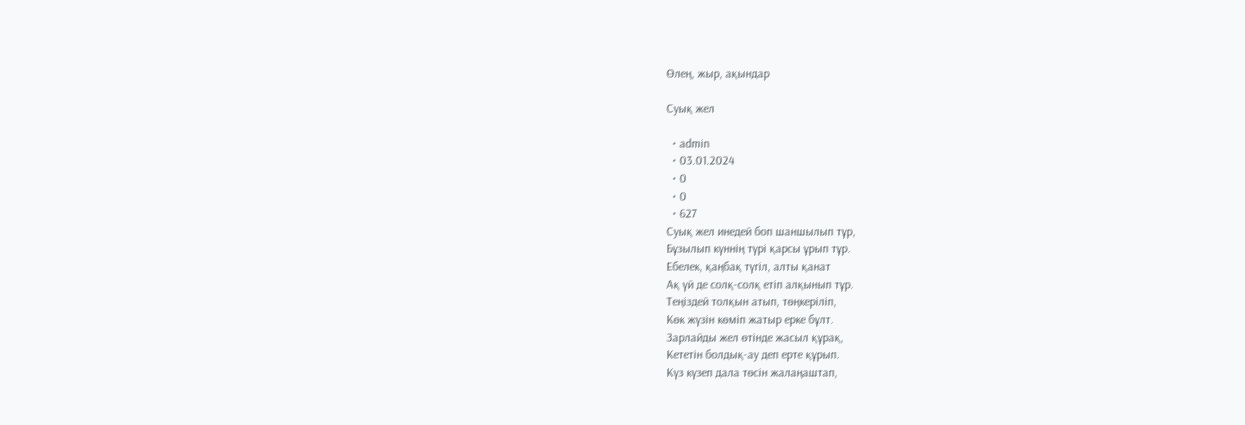Өлең, жыр, ақындар

Суық жел

  • admin
  • 03.01.2024
  • 0
  • 0
  • 627
Суық жел инедей боп шаншылып тұр,
Бұзылып күннің түрі қарсы ұрып тұр.
Ебелек, қаңбақ түгіл, алты қанат
Ақ үй де солқ-солқ етіп алқынып тұр.
Теңіздей толқын атып, төңкеріліп,
Көк жүзін көміп жатыр ерке бұлт.
Зарлайды жел өтінде жасыл құрақ,
Кететін болдық-ау деп ерте құрып.
Күз күзеп дала төсін жалаңаштап,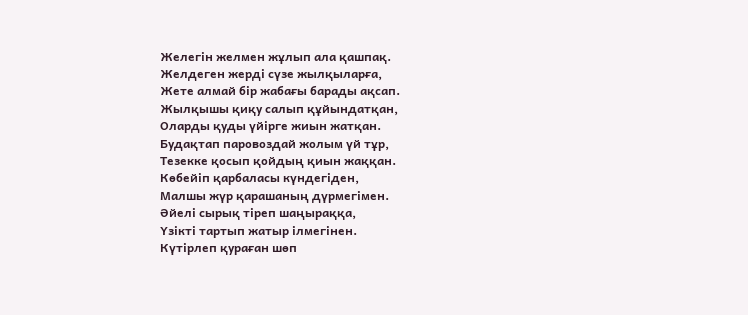Желегін желмен жұлып ала қашпақ.
Желдеген жерді сүзе жылқыларға,
Жете алмай бір жабағы барады ақсап.
Жылқышы қиқу салып құйындатқан,
Оларды қуды үйірге жиын жатқан.
Будақтап паровоздай жолым үй тұр,
Тезекке қосып қойдың қиын жаққан.
Көбейіп қарбаласы күндегіден,
Малшы жүр қарашаның дүрмегімен.
Әйелі сырық тіреп шаңыраққа,
Үзікті тартып жатыр ілмегінен.
Күтірлеп қураған шөп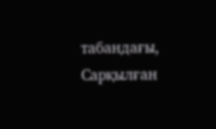табандағы,
Сарқылған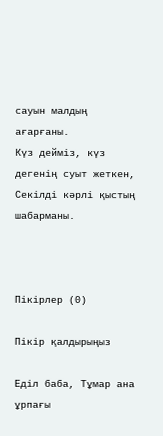сауын малдың ағарғаны.
Күз дейміз, күз дегенің суыт жеткен,
Секілді кәрлі қыстың шабарманы.



Пікірлер (0)

Пікір қалдырыңыз

Еділ баба, Тұмар ана ұрпағы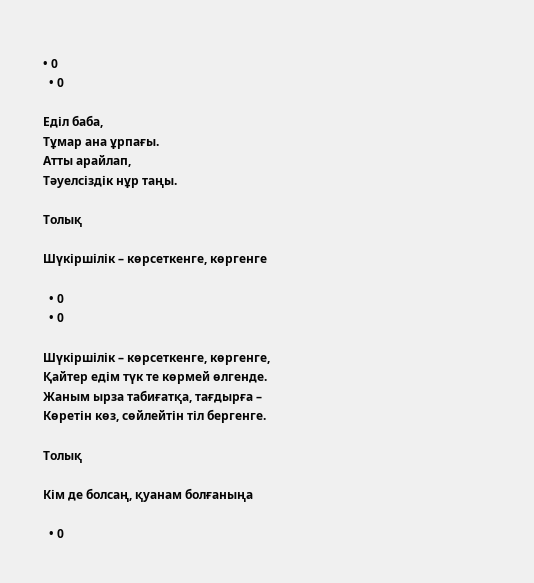• 0
  • 0

Еділ баба,
Тұмар ана ұрпағы.
Атты арайлап,
Тәуелсіздік нұр таңы.

Толық

Шүкіршілік – көрсеткенге, көргенге

  • 0
  • 0

Шүкіршілік – көрсеткенге, көргенге,
Қайтер едім түк те көрмей өлгенде.
Жаным ырза табиғатқа, тағдырға –
Көретін көз, сөйлейтін тіл бергенге.

Толық

Кім де болсаң, қуанам болғаныңа

  • 0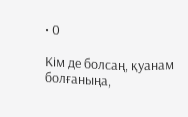• 0

Кім де болсаң, қуанам болғаныңа,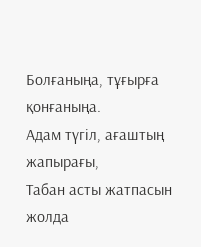Болғаныңа, тұғырға қонғаныңа.
Адам түгіл, ағаштың жапырағы,
Табан асты жатпасын жолда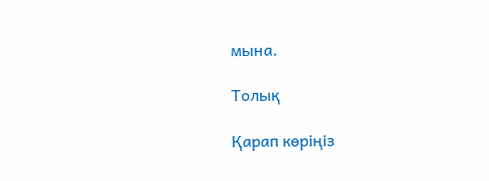мына.

Толық

Қарап көріңіз